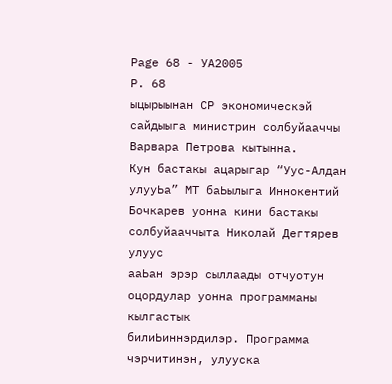Page 68 - УА2005
P. 68
ыцырыынан СР экономическэй сайдыыга министрин солбуйааччы
Варвара Петрова кытынна.
Кун бастакы ацарыгар “Уус-Алдан улууЬа” МТ баЬылыга Иннокентий
Бочкарев уонна кини бастакы солбуйааччыта Николай Дегтярев улуус
ааЬан эрэр сыллаады отчуотун оцордулар уонна программаны кылгастык
билиЬиннэрдилэр. Программа чэрчитинэн, улууска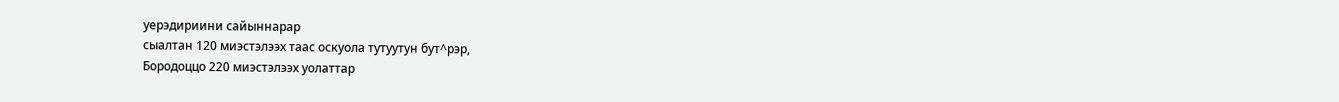уерэдириини сайыннарар
сыалтан 120 миэстэлээх таас оскуола тутуутун бут^рэр,
Бородоццо 220 миэстэлээх уолаттар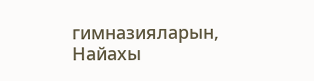гимназияларын, Найахы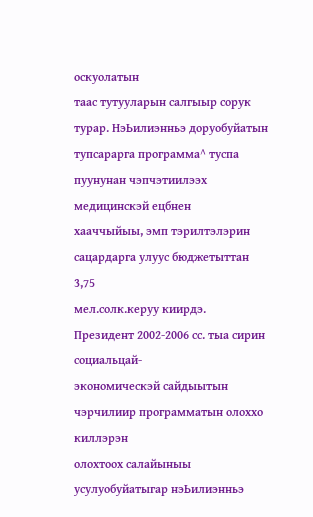оскуолатын
таас тутууларын салгыыр сорук турар. НэЬилиэнньэ доруобуйатын
тупсарарга программа^ туспа пуунунан чэпчэтиилээх медицинскэй ецбнен
хааччыйыы, эмп тэрилтэлэрин сацардарга улуус бюджетыттан 3,75
мел.солк.керуу киирдэ. Президент 2002-2006 сс. тыа сирин социальцай-
экономическэй сайдыытын чэрчилиир программатын олоххо киллэрэн
олохтоох салайыныы усулуобуйатыгар нэЬилиэнньэ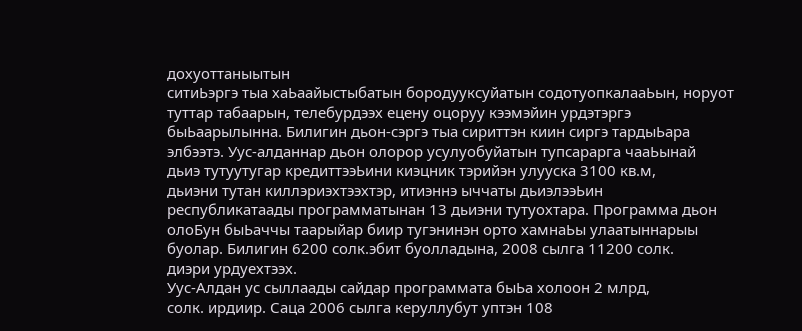дохуоттаныытын
ситиЬэргэ тыа хаЬаайыстыбатын бородууксуйатын содотуопкалааЬын, норуот
туттар табаарын, телебурдээх ецену оцоруу кээмэйин урдэтэргэ
быЬаарылынна. Билигин дьон-сэргэ тыа сириттэн киин сиргэ тардыЬара
элбээтэ. Уус-алданнар дьон олорор усулуобуйатын тупсарарга чааЬынай
дьиэ тутуутугар кредиттээЬини киэцник тэрийэн улууска 3100 кв.м,
дьиэни тутан киллэриэхтээхтэр, итиэннэ ыччаты дьиэлээЬин
республикатаады программатынан 13 дьиэни тутуохтара. Программа дьон
олоБун быЬаччы таарыйар биир тугэнинэн орто хамнаЬы улаатыннарыы
буолар. Билигин 6200 солк.эбит буолладына, 2008 сылга 11200 солк.
диэри урдуехтээх.
Уус-Алдан ус сыллаады сайдар программата быЬа холоон 2 млрд,
солк. ирдиир. Саца 2006 сылга керуллубут уптэн 108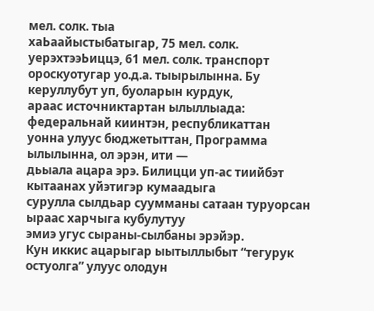мел. солк. тыа
хаЬаайыстыбатыгар, 75 мел. солк. уерэхтээЬиццэ, 61 мел. солк. транспорт
ороскуотугар уо.д.а. тыырылынна. Бу керуллубут уп, буоларын курдук,
араас источниктартан ылыллыада: федеральнай киинтэн, республикаттан
уонна улуус бюджетыттан, Программа ылылынна, ол эрэн, ити —
дьыала ацара эрэ. Билицци уп-ас тиийбэт кытаанах уйэтигэр кумаадыга
сурулла сылдьар суумманы сатаан туруорсан ыраас харчыга кубулутуу
эмиэ угус сыраны-сылбаны эрэйэр.
Кун иккис ацарыгар ыытыллыбыт “тегурук остуолга” улуус олодун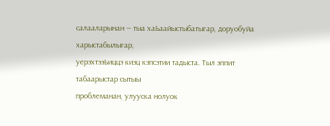салааларынан — тыа хаЬаайыстыбатыгар, доруобуйа харыстабылыгар,
уерэхтээЬиццэ киэц кэпсэтии тадыста. Тыл эппит табаарыстар сытыы
проблеманан, улууска нолуок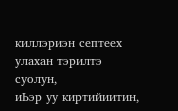киллэриэн септеех улахан тэрилтэ суолун,
иЬэр уу киртийиитин,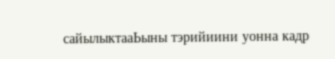сайылыктааЬыны тэрийиини уонна кадр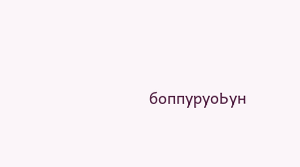боппуруоЬун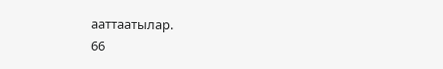ааттаатылар.
66